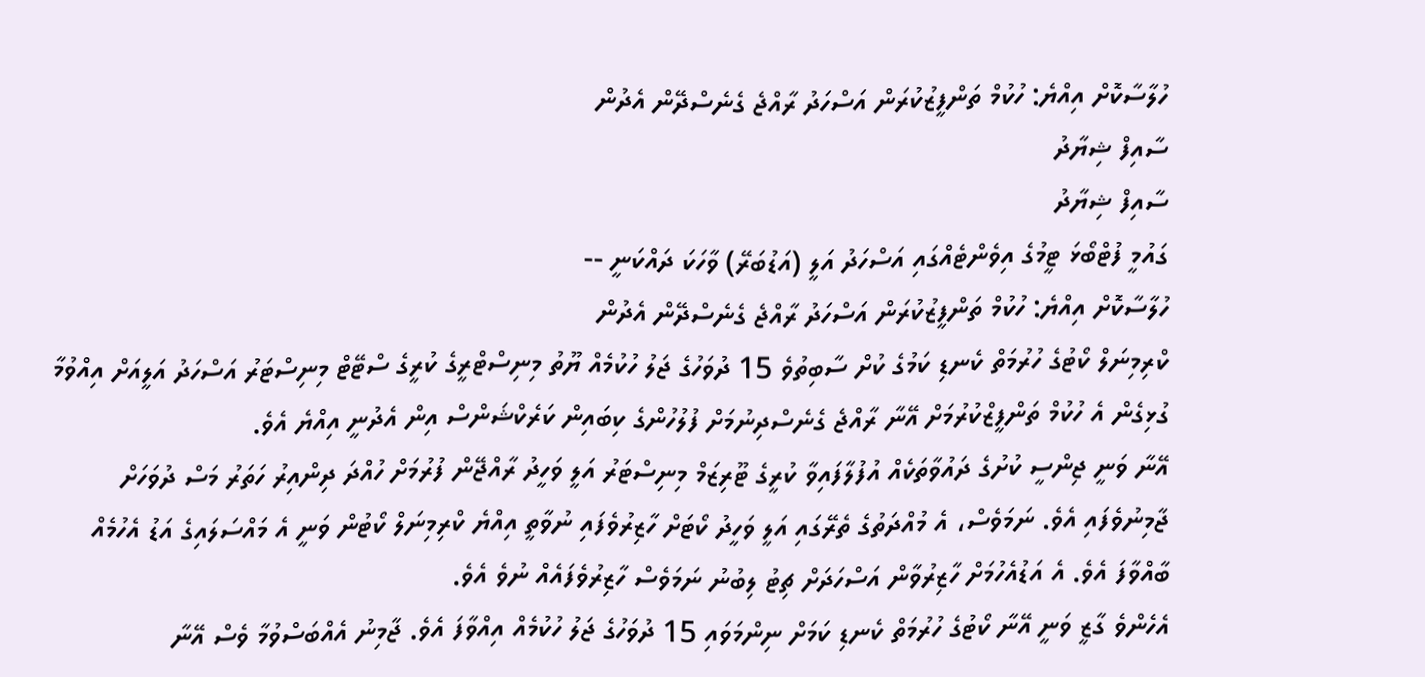ހުލާސާކޮށް އިއްޔެ: ހުކުމް ތަންފީޒުކުރަން އަސްހަދު ރާއްޖެ ގެނެސްދޭން އެދުން
ސާއިފް ޝިޔާދު
ސާއިފް ޝިޔާދު
ގައުމީ ފުޓްބޯޅަ ޓީމުގެ އިވެންޓެއްގައި އަސްހަދު އަލީ (އަޑުބަރޭ) ވާހަކަ ދައްކަނީ --
ހުލާސާކޮށް އިއްޔެ: ހުކުމް ތަންފީޒުކުރަން އަސްހަދު ރާއްޖެ ގެނެސްދޭން އެދުން
ކްރިމިނަލް ކޯޓުގެ ހުރުމަތް ކެނޑި ކަމުގެ ކުށް ސާބިތުވެ 15 ދުވަހުގެ ޖަލު ހުކުމެއް ޔޫތު މިނިސްޓްރީގެ ކުރީގެ ސްޓޭޓް މިނިސްޓަރު އަސްހަދު އަލީއަށް އިއްވުމާ ގުޅިގެން އެ ހުކުމް ތަންފީޒްކުރުމަށް އޭނާ ރާއްޖެ ގެނެސްދިނުމަށް ފުލުހުންގެ ކިބައިން ކަރެކްޝަންސް އިން އެދުނީ އިއްޔެ އެވެ.
އޭނާ ވަނީ ޖިންސީ ކުށުގެ ދައުވާތަކެއް އުފުލާފައިވާ ކުރީގެ ޓޫރިޒަމް މިނިސްޓަރު އަލީ ވަހީދު ރާއްޖޭން ފުރުމަށް ހުއްދަ ދިންއިރު ހަތަރު މަސް ދުވަހަށް ޖާމިނުވެފައި އެވެ. ނަމަވެސް، އެ މުއްދަތުގެ ތެރޭގައި އަލީ ވަހީދު ކޯޓަށް ހާޒިރުވެފައި ނުވާތީ އިއްޔެ ކްރިމިނަލް ކޯޓުން ވަނީ އެ މައްސަލައިގެ އަޑު އެހުމެއް ބާއްވާފަ އެވެ. އެ އަޑުއެހުމަށް ހާޒިރުވާން އަސްހަދަށް ޗިޓު ލިބުނު ނަމަވެސް ހާޒިރުވެފައެއް ނުވެ އެވެ.
އެހެންވެ ގާޒީ ވަނީ އޭނާ ކޯޓުގެ ހުރުމަތް ކެނޑި ކަމަށް ނިންމަވައި 15 ދުވަހުގެ ޖަލު ހުކުމެއް އިއްވާފަ އެވެ. ޖާމިނު އެއްބަސްވުމާ ވެސް އޭނާ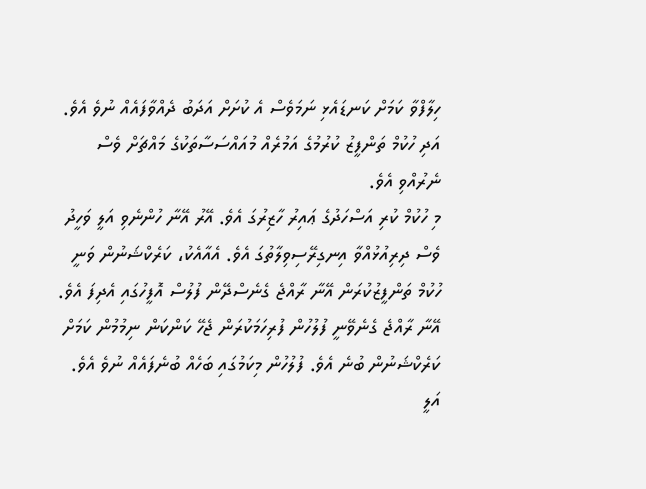ހިލާފްވާ ކަމަށް ކަނޑައެޅި ނަމަވެސް އެ ކުށަށް އަދަބު ދެއްވާފައެއް ނުވެ އެވެ. އަދި ހުކުމް ތަންފީޒު ކުރުމުގެ އަމުރެއް މުއައްސަސާތަކުގެ މައްޗަށް ވެސް ނެރުއްވި އެވެ.
މި ހުކުމް ކުރި އަސްހަދުގެ ޢައިރު ހާޒިރުގަ އެވެ. އޭރު އޭނާ ހުންނެވި އަލީ ވަހީދު ވެސް ދިރިއުޅުއްވާ އިނގިރޭސިވިލާތުގަ އެވެ. އެއާއެކު، ކަރެކްޝަނުން ވަނީ ހުކުމް ތަންފީޒުކުރަން އޭނާ ރާއްޖެ ގެނެސްދޭން ފުލުސް އޮފީހުގައި އެދިފަ އެވެ. އޭނާ ރާއްޖެ ގެނެވޭނީ ފުލުހުން ފުރިހަމަކުރަން ޖެހޭ ކަންކަން ނިމުމުން ކަމަށް ކަރެކްޝަނުން ބުނެ އެވެ. ފުލުހުން މިކަމުގައި ބަހެއް ބުނެފައެއް ނުވެ އެވެ.
އަލީ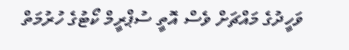ވަހީދުގެ މައްޗަށް ވެސް އޮތީ ސުޕްރީމް ކޯޓުގެ ހުރުމަތް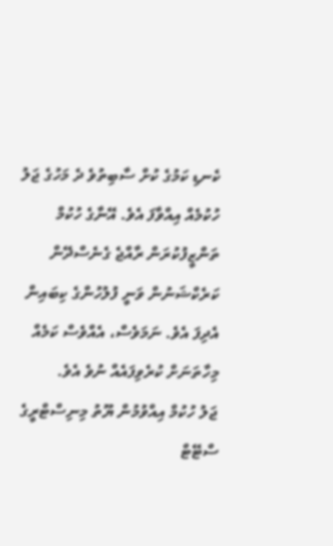ކެނޑި ކަމުގެ ކުށް ސާބިތުވެ ދެ މަހުގެ ޖަލު ހުކުމެއް އިއްވާފަ އެވެ. އޭނާގެ ހުކުމް ތަންޒީފުކުރަން ރާއްޖެ ގެނެސްދޭން ކަރެކްޝަނުން ވަނީ ފުލުހުންގެ ކިބައިން އެދިފަ އެވެ. ނަމަވެސް، އެއްވެސް ކަމެއް މިހާތަނަށް ކުރެވިފައެއް ނުވެ އެވެ.
ޖަލު ހުކުމް އިއްވުމުން ޔޫތު މިނިސްޓްރީގެ ސްޓޭޓް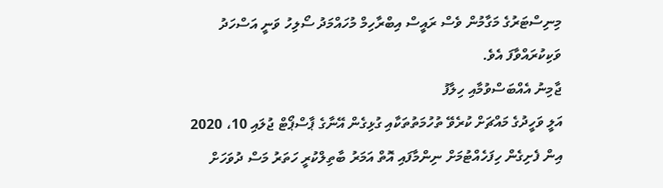މިނިސްޓަރުގެ މަގާމުން ވެސް ރައީސް އިބްރާހިމް މުހައްމަދު ސޯލިހު ވަނީ އަސްހަދު ވަކިކުރައްވާފަ އެވެ.
ޖާމިނު އެއްބަސްވުމާއި ހިލާފު
އަލީ ވަހީދުގެ މައްޗަށް ކުރެވޭ ތުހުމަތުތަކާއި ގުޅިގެން އޭނާގެ ޕާސްޕޯޓް ޖުލައި 10، 2020 އިން ފެށިގެން ހިފަހެއްޓުމަށް ނިންމާފައި އޮތް އަމަރު ބާތިލްކުރީ ހަތަރު މަސް ދުވަހަށް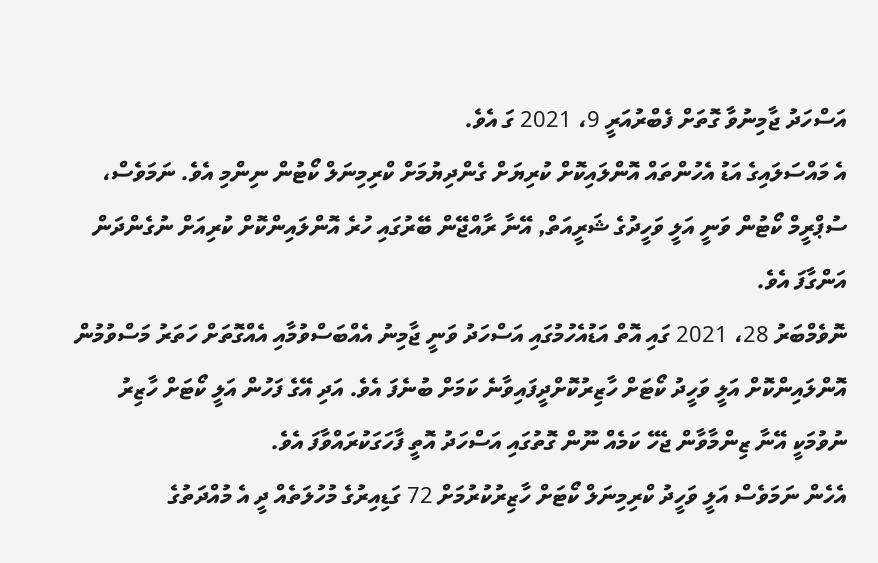އަސްހަދު ޖާމިނުވާ ގޮތަށް ފެބްރުއަރީ 9، 2021 ގަ އެވެ.
އެ މައްސަލައިގެ އަޑު އެހުންތައް އޮންލައިކޮށް ކުރިޔަށް ގެންދިޔުމަށް ކްރިމިނަލް ކޯޓުން ނިންމި އެވެ. ނަމަވެސް، ސުޕްރީމް ކޯޓުން ވަނީ އަލީ ވަހީދުގެ ޝަރީއަތް, އޭނާ ރާއްޖޭން ބޭރުގައި ހުރެ އޮންލައިންކޮށް ކުރިއަށް ނުގެންދަން އަންގާފަ އެވެ.
ނޮވެމްބަރު 28، 2021 ގައި އޮތް އަޑުއެހުމުގައި އަސްހަދު ވަނީ ޖާމިނު އެއްބަސްވުމާއި އެއްގޮތަށް ހަތަރު މަސްވުމުން އޮންލައިންކޮށް އަލީ ވަހީދު ކޯޓަށް ހާޒިރުކޮށްދީފައިވާނެ ކަމަށް ބުނެފަ އެވެ. އަދި އޭގެ ފަހުން އަލީ ކޯޓަށް ހާޒިރު ނުވުމަކީ އޭނާ ޒިންމާވާން ޖެހޭ ކަމެއް ނޫން ގޮތުގައި އަސްހަދު އޮތީ ފާހަގަކުރައްވާފަ އެވެ.
އެހެން ނަމަވެސް އަލީ ވަހީދު ކްރިމިނަލް ކޯޓަށް ހާޒިރުކުރުމަށް 72 ގަޑިއިރުގެ މުހުލަތެއް ދީ އެ މުއްދަތުގެ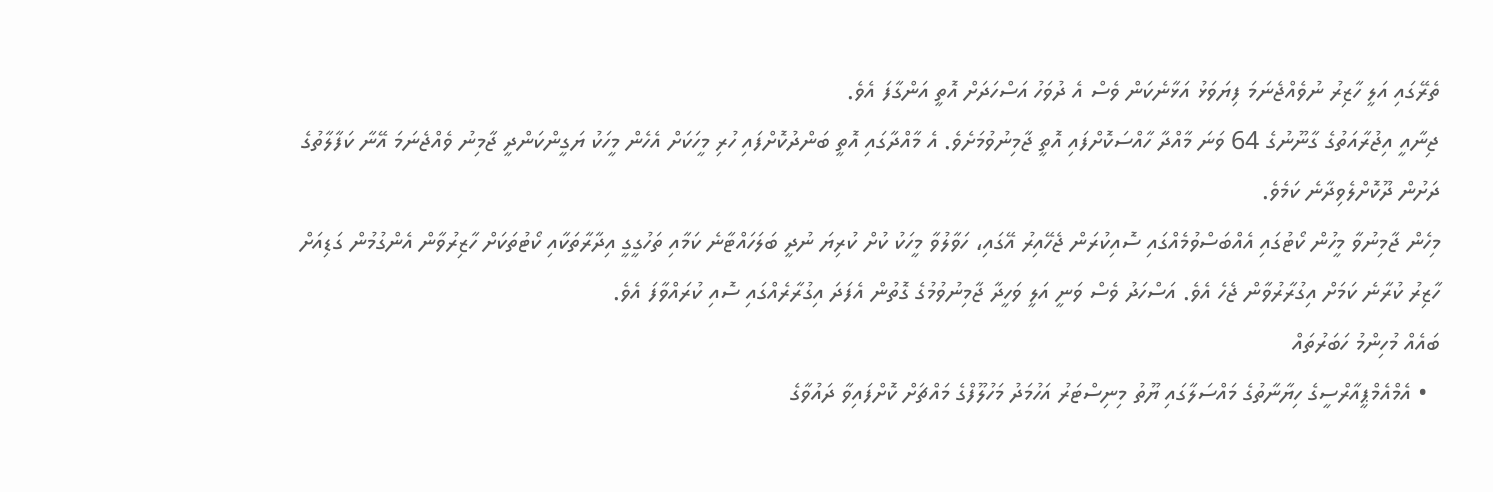ތެރޭގައި އަލީ ހާޒިރު ނުވެއްޖެނަމަ ފިޔަވަޅު އަޅާނެކަން ވެސް އެ ދުވަހު އަސްހަދަށް އޮތީ އަންގާފަ އެވެ.
ޖިނާއީ އިޖުރާއަތުގެ ގާނޫނުގެ 64 ވަނަ މާއްދާ ހާއްސަކޮށްފައި އޮތީ ޖާމިނުވުމަށެވެ. އެ މާއްދާގައި އޮތީ ބަންދުކޮށްފައި ހުރި މީހަކަށް އެހެން މީހަކު ޔަގީންކަންދީ ޖާމިނު ވެއްޖެނަމަ އޭނާ ކަފާލާތުގެ ދަށުން ދޫކޮށްލެވިދާނެ ކަމެވެ.
މިހެން ޖާމިނުވާ މީހުން ކޯޓުގައި އެއްބަސްވުމެއްގައި ސޮއިކުރަން ޖެހޭއިރު އޭގައި، ހަވާލުވާ މީހަކު ކުށް ކުރިޔަ ނުދީ ބަލަހައްޓާނެ ކަމާއި ތަހުގީގީ އިދާރާތަކާއި ކޯޓުތަކަށް ހާޒިރުވާން އެންގުމުން ގަޑިއަށް ހާޒިރު ކުރާނެ ކަމަށް އިގުރާރުވާން ޖެހެ އެވެ. އަސްހަދު ވެސް ވަނީ އަލީ ވަހީދާ ޖާމިނުވުމުގެ ގޮތުން އެފަދަ އިގުރާރެއްގައި ސޮއި ކުރައްވާފަ އެވެ.
ބައެއް މުހިންމު ހަބަރުތައް
  • އެމްއެމްޕީއާރްސީގެ ހިޔާނާތުގެ މައްސަލާގައި ޔޫތު މިނިސްޓަރު އަހުމަދު މަހުލޫފްގެ މައްޗަށް ކޮށްފައިވާ ދައުވާގެ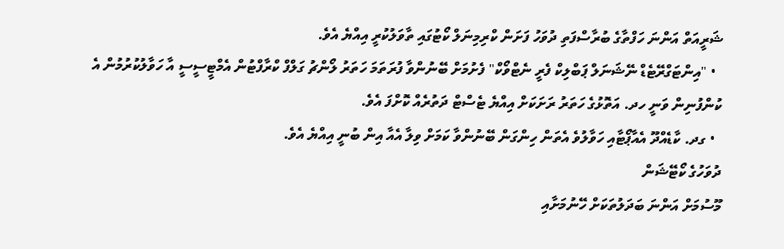ޝަރީއަތް އަންނަ ހަފްތާގެ ބުރާސްފަތި ދުވަހު ފަށަން ކްރިމިނަލް ކޯޓުގައި ތާވަލުކުރީ އިއްޔެ އެވެ.
  • "އިންޓަގްރޭޓެޑް ނޭޝަނަލް ޕަބްލިކް ފެރީ ނެޓްވޯކް" ފެށުމަށް ބޭނުންވާ ފުރަތަމަ ހަތަރު ލޯންޗު ގަލްފް ކްރާފްޓުން އެމްޓީސީސީ އާ ހަވާލުކުރުމުން އެ ކުންފުނިން ވަނީ ހދ. އަތޮޅުގެ ހަތަރު ރަށަކަށް އިއްޔެ ޓެސްޓް ދަތުރެއް ކޮށްފަ އެވެ.
  • ގދ. ކާޑެއްދޫ އެއާޕޯޓާއި ހަވާލުވެ އެތަން ހިންގަން ބޭނުންވާ ކަމަށް ވިލާ އެއާ އިން ބުނީ އިއްޔެ އެވެ.
ދުވަހުގެ ކޯޓޭޝަން
މޫސުމަށް އަންނަ ބަދަލުތަކަށް ހޭނުމަށާއި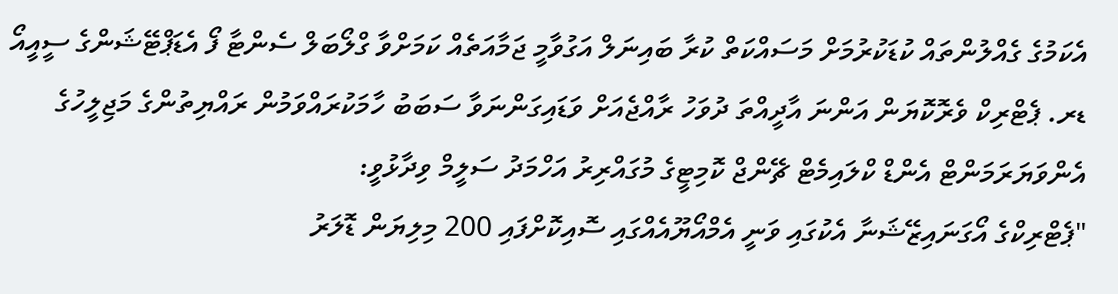އެކަމުގެ ގެއްލުންތައް ކުޑަކުރުމަށް މަސައްކަތް ކުރާ ބައިނަލް އަގުވާމީ ޖަމާއަތެއް ކަމަށްވާ ގްލޯބަލް ސެންޓާ ފޯ އެޑަޕްޓޭޝަންގެ ސީއީއޯ ޑރ. ޕެޓްރިކް ވެރޮކޮޔަން އަންނަ އާދީއްތަ ދުވަހު ރާއްޖެއަށް ވަޑައިގަންނަވާ ސަބަބު ހާމަކުރައްވަމުން ރައްޔިތުންގެ މަޖިލީހުގެ އެންވަޔަރަމަންޓް އެންޑް ކްލައިމެޓް ޗޭންޖް ކޮމިޓީގެ މުގައްރިރު އަހްމަދު ސަލީމް ވިދާޅުވީ:
"ޕެޓްރިކްގެ އޯގަނައިޒޭޝަނާ އެކުގައި ވަނީ އެމްއޯޔޫއެއްގައި ސޮއިކޮށްފައި 200 މިލިޔަން ޑޮލަރު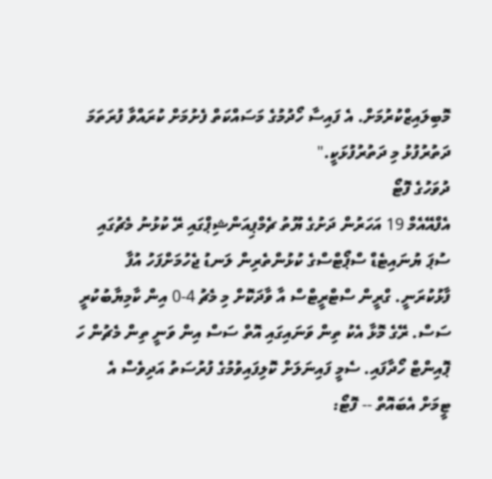މޮބިލައިޒްކުރުމަށް. އެ ފައިސާ ހޯދުމުގެ މަސައްކަތް ފެށުމަށް ކުރައްވާ ފުރަތަމަ ދަތުރުފުޅު މި ދަތުރުފުޅަކީ."
ދުވަހުގެ ފޮޓޯ
އެފްއޭއެމް 19 އަހަރުން ދަށުގެ ޔޫތު ޗެމްޕިއަންޝިޕްގައި ރޭ ކުޅުނު މެޗުގައި ސުޕަ ޔުނައިޓެޑް ސްޕޯޓްސްގެ ކުޅުންތެރިން ލަނޑު ޖެހުމަށްފަހު އުފާ ފާޅުކުރަނީ. ގްރީން ސްޓްރީޓްސް އާ ވާދަކޮށް މި މެޗު 4-0 އިން ކާމިޔާބުކުރީ ސަސް. ރޭގެ މޮޅާ އެކު ތިން ވަނައިގައި އޮތް ސަސް އިން ވަނީ ތިން މެޗުން ހަ ޕޮއިންޓް ހޯދާފައި. ސެމީ ފައިނަލަށް ކޮލިފައިވުމުގެ ފުރުސަތު އަދިވެސް އެ ޓީމަށް އެބައޮތް -- ފޮޓޯ: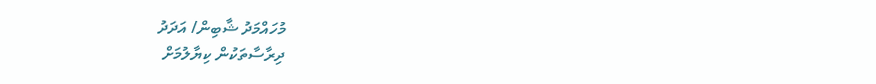މުހައްމަދު ޝާބިން/ އަދަދު
ދިރާސާތަކުން ކިޔާލުމަށް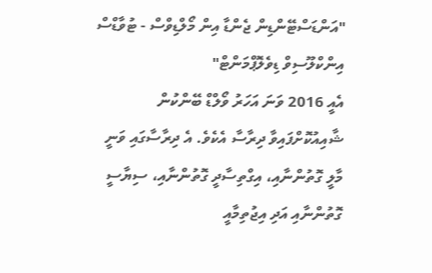"އަންޑަސްޓޭންޑިން ޖެންޑާ އިން މޯލްޑިވްސް - ޓުވާޑްސް އިންކްލޫސިވް ޑިވެލޮޕްމަންޓް"
އެއީ 2016 ވަނަ އަހަރު ވޯލްޑް ބޭންކުން ޝާއިއުކޮށްފައިވާ ދިރާސާ އެކެވެ. އެ ދިރާސާގައި ވަނީ މާލީ ގޮތުންނާއި، އިގްތިސާދީ ގޮތުންނާއި، ސިޔާސީ ގޮތުންނާއި އަދި އިޖުތިމާއީ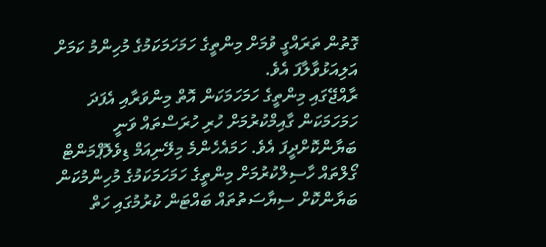ގޮތުން ތަރައްގީ ވުމަށް މިންތީގެ ހަމަހަމަކަމުގެ މުހިންމު ކަމަށް އަލިއަޅުވާލާފަ އެވެ.
ރާއްޖޭގައި މިންތީގެ ހަމަހަމަކަން އޮތް މިންވަރާއި އެފަދަ ހަމަހަމަކަން ގާއިމްކުރުމަށް ހުރި ހުރަސްތައް ވަނީ ބަޔާންކޮށްދީފަ އެވެ. ހަމައެހެންމެ މިލޭނިއަމް ޑިވެލޮޕްމަންޓް ގޯލްތައް ހާސިލްކުރުމަށް މިންތީގެ ހަމަހަމަކަމުގެ މުހިންމުކަން ބަޔާންކޮށް ސިޔާސަތުތައް ބައްޓަން ކުރުމުގައި ހަތް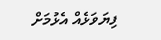ފިޔަވަޅެއް އެޅުމަށް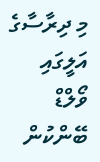މި ދިރާސާގެ އަލީގައި ވޯލްޑް ބޭންކުން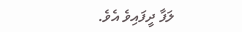ލަފާ ދީފައިވެ އެވެ.